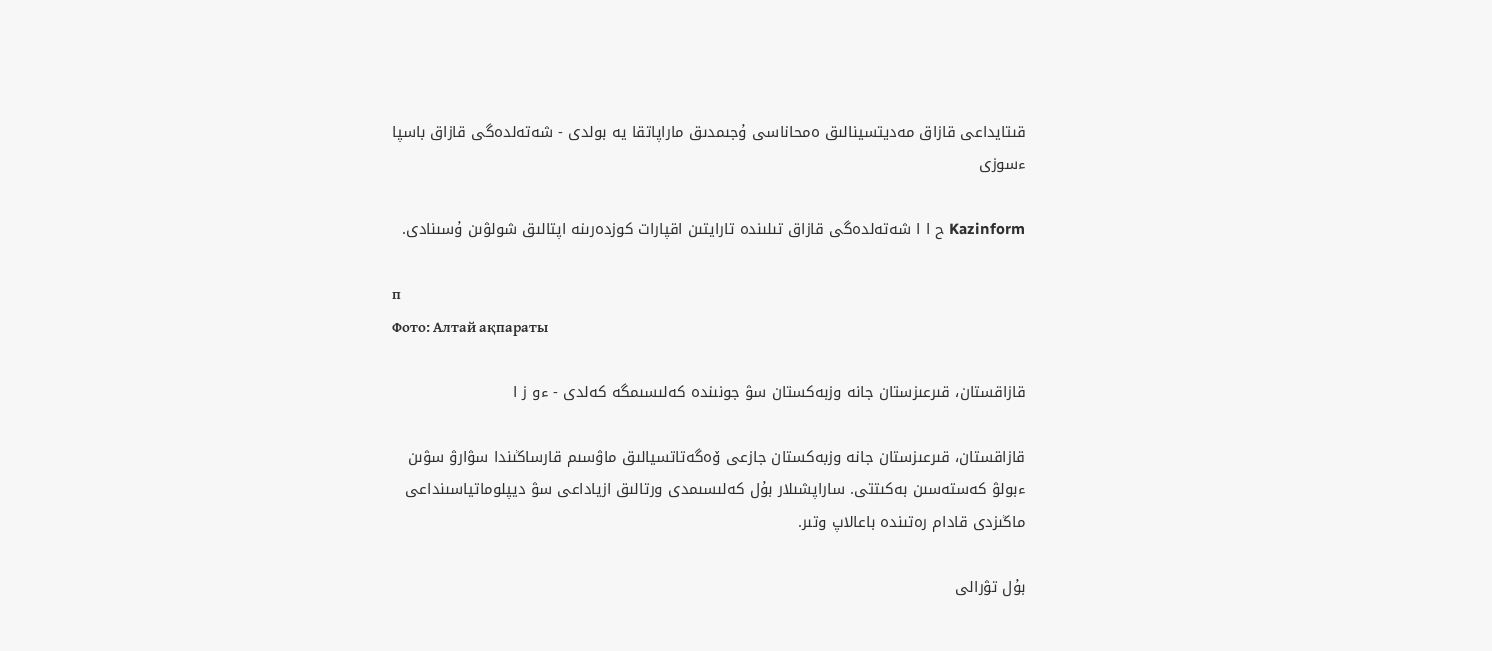قىتايداعى قازاق مەديتسينالىق ەمحاناسى ۇجىمدىق ماراپاتقا يە بولدى - شەتەلدەگى قازاق باسپا ءسوزى

Kazinform ح ا ا شەتەلدەگى قازاق تىلىندە تارايتىن اقپارات كوزدەرىنە اپتالىق شولۋىن ۇسىنادى.

п
Фото: Алтай ақпараты

قازاقستان، قىرعىزستان جانە وزبەكستان سۋ جونىندە كەلىسىمگە كەلدى - ءو ز ا

قازاقستان، قىرعىزستان جانە وزبەكستان جازعى ۆەگەتاتسيالىق ماۋسىم قارساڭىندا سۋارۋ سۋىن ءبولۋ كەستەسىن بەكىتتى. ساراپشىلار بۇل كەلىسىمدى ورتالىق ازياداعى سۋ ديپلوماتياسىنداعى ماڭىزدى قادام رەتىندە باعالاپ وتىر.

بۇل تۋرالى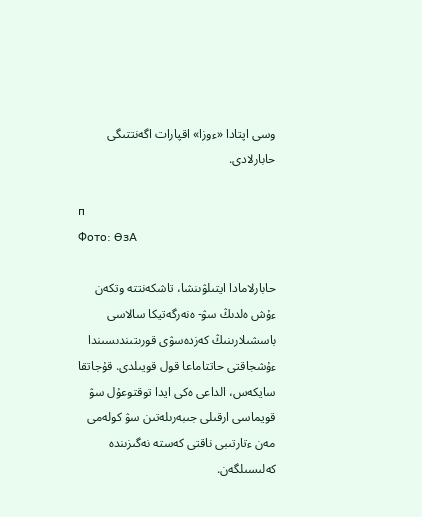وسى اپتادا «ءوزا» اقپارات اگەنتتىگى حابارلادى.

п
Фото: ӨзА

حابارلامادا ايتىلۋىنشا، تاشكەنتتە وتكەن ءۇش ەلدىڭ سۋ- ەنەرگەتيكا سالاسى باسشىلارىنىڭ كەزدەسۋى قورىتىندىسىندا ءۇشجاقتى حاتتاماعا قول قويىلدى. قۇجاتقا سايكەس، الداعى ەكى ايدا توقتوعۇل سۋ قويماسى ارقىلى جىبەرىلەتىن سۋ كولەمى مەن ءتارتىبى ناقتى كەستە نەگىزىندە كەلىسىلگەن.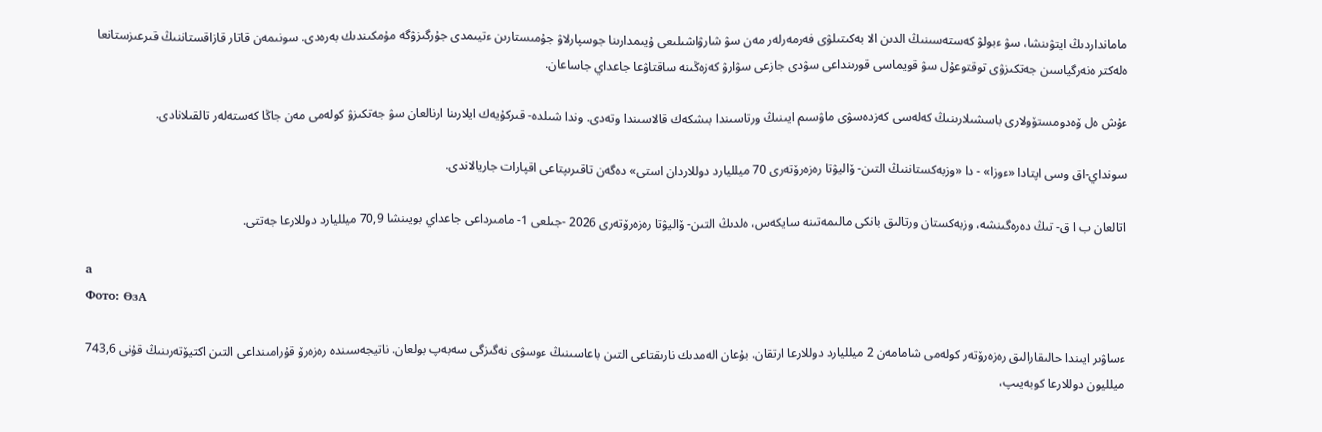مامانداردىڭ ايتۋىنشا، سۋ ءبولۋ كەستەسىنىڭ الدىن الا بەكىتىلۋى فەرمەرلەر مەن سۋ شارۋاشىلىعى ۇيىمدارىنا جوسپارلاۋ جۇمىستارىن ءتيىمدى جۇرگىزۋگە مۇمكىندىك بەرەدى. سونىمەن قاتار قازاقستاننىڭ قىرعىزستانعا ەلەكتر ەنەرگياسىن جەتكىزۋى توقتوعۇل سۋ قويماسى قورىنداعى سۋدى جازعى سۋارۋ كەزەڭىنە ساقتاۋعا جاعداي جاساعان.

ءۇش ەل ۆەدومستۆولارى باسشىلارىنىڭ كەلەسى كەزدەسۋى ماۋسىم ايىنىڭ ورتاسىندا بىشكەك قالاسىندا وتەدى. وندا شىلدە- قىركۇيەك ايلارىنا ارنالعان سۋ جەتكىزۋ كولەمى مەن جاڭا كەستەلەر تالقىلانادى.

سونداي-اق وسى اپتادا «ءوزا» - دا «وزبەكستاننىڭ التىن- ۆاليۋتا رەزەرۆتەرى 70 ميلليارد دوللاردان استى» دەگەن تاقىرىپتاعى اقپارات جاريالاندى.

اتالعان ب ا ق- تىڭ دەرەگىنشە، وزبەكستان ورتالىق بانكى مالىمەتىنە سايكەس، ەلدىڭ التىن- ۆاليۋتا رەزەرۆتەرى 2026 -جىلعى 1- مامىرداعى جاعداي بويىنشا 70,9 ميلليارد دوللارعا جەتتى.

а
Фото: ӨзА

ءساۋىر ايىندا حالىقارالىق رەزەرۆتەر كولەمى شامامەن 2 ميلليارد دوللارعا ارتقان. بۇعان الەمدىك نارىقتاعى التىن باعاسىنىڭ ءوسۋى نەگىزگى سەبەپ بولعان. ناتيجەسىندە رەزەرۆ قۇرامىنداعى التىن اكتيۆتەرىنىڭ قۇنى 743,6 ميلليون دوللارعا كوبەيىپ،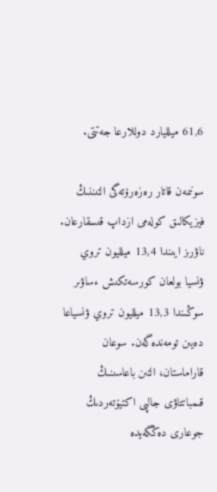61,6 ميلليارد دوللارعا جەتتى.

سونىمەن قاتار رەزەرۆتەگى التىننىڭ فيزيكالىق كولەمى ازداپ قىسقارعان. ناۋرىز ايىندا 13,4 ميلليون تروي ۋنسيا بولعان كورسەتكىش ءساۋىر سوڭىندا 13,3 ميلليون تروي ۋنسياعا دەيىن تومەندەگەن. سوعان قاراماستان، التىن باعاسىنىڭ قىمباتتاۋى جالپى اكتيۆتەردىڭ جوعارى دەڭگەيدە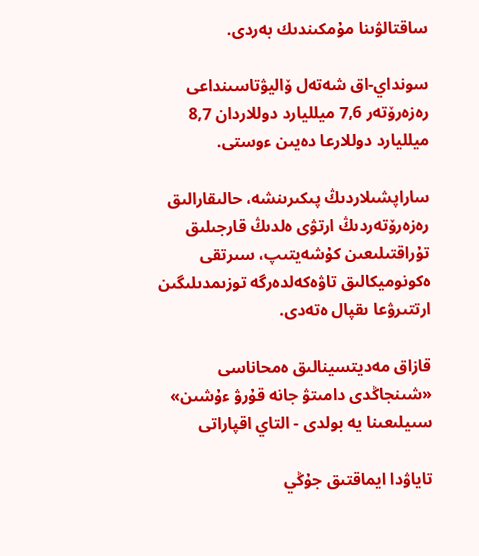ساقتالۋىنا مۇمكىندىك بەردى.

سونداي-اق شەتەل ۆاليۋتاسىنداعى رەزەرۆتەر 7,6 ميلليارد دوللاردان 8,7 ميلليارد دوللارعا دەيىن ءوستى.

ساراپشىلاردىڭ پىكىرىنشە، حالىقارالىق رەزەرۆتەردىڭ ارتۋى ەلدىڭ قارجىلىق تۇراقتىلىعىن كۇشەيتىپ، سىرتقى ەكونوميكالىق تاۋەكەلدەرگە توزىمدىلىگىن ارتتىرۋعا ىقپال ەتەدى.

قازاق مەديتسينالىق ەمحاناسى «شىنجاڭدى دامىتۋ جانە قۇرۋ ءۇشىن» سىيلىعىنا يە بولدى - التاي اقپاراتى

تاياۋدا ايماقتىق جۇڭي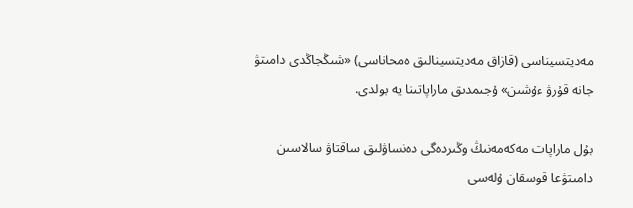مەديتسيناسى (قازاق مەديتسينالىق ەمحاناسى) «شىڭجاڭدى دامىتۋ جانە قۇرۋ ءۇشىن» ۇجىمدىق ماراپاتىنا يە بولدى.

بۇل ماراپات مەكەمەنىڭ وڭىردەگى دەنساۋلىق ساقتاۋ سالاسىن دامىتۋعا قوسقان ۇلەسى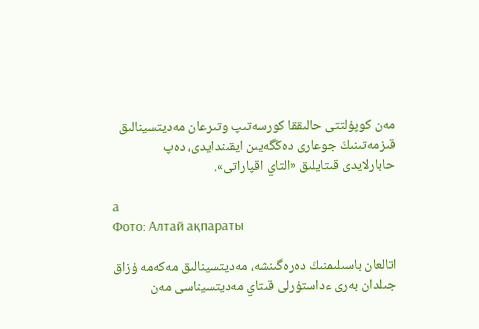مەن كوپۇلتتى حالىققا كورسەتىپ وتىرعان مەديتسينالىق قىزمەتىنىڭ جوعارى دەڭگەيىن ايقىندايدى، دەپ حابارلايدى قىتايلىق «التاي اقپاراتى».

а
Фото: Алтай ақпараты

اتالعان باسىلىمنىڭ دەرەگىنشە، مەديتسينالىق مەكەمە ۇزاق جىلدان بەرى ءداستۇرلى قىتاي مەديتسيناسى مەن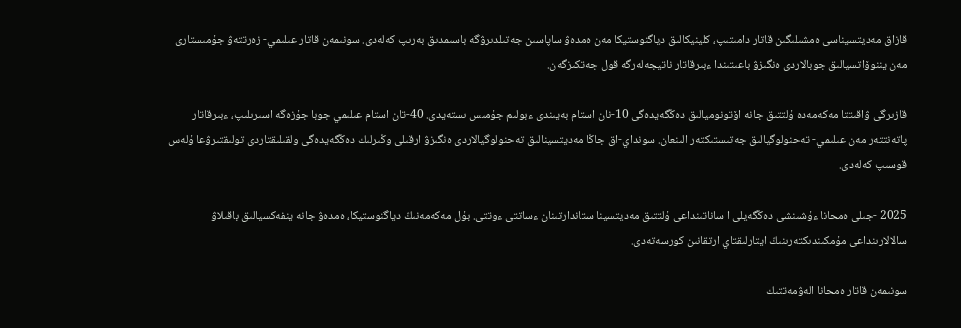قازاق مەديتسيناسى ەمشىلىگىن قاتار دامىتىپ، كلينيكالىق دياگنوستيكا مەن ەمدەۋ ساپاسىن جەتىلدىرۋگە باسىمدىق بەرىپ كەلەدى. سونىمەن قاتار عىلىمي- زەرتتەۋ جۇمىستارى مەن يننوۆاتسيالىق جوبالاردى ەنگىزۋ باعىتىندا ءبىرقاتار ناتيجەلەرگە قول جەتكىزگەن.

قازىرگى ۋاقىتتا مەكەمەدە ۇلتتىق جانە اۆتونوميالىق دەڭگەيدەگى 10-نان استام بەيىندى ءبولىم جۇمىس ىستەيدى. 40-تان استام عىلىمي جوبا جۇزەگە اسىرىلىپ، ءبىرقاتار پاتەنتتەر مەن عىلىمي- تەحنولوگيالىق جەتىستىكتەر الىنعان. سونداي-اق جاڭا مەديتسينالىق تەحنولوگيالاردى ەنگىزۋ ارقىلى وڭىرلىك دەڭگەيدەگى ولقىلىقتاردى تولىقتىرۋعا ۇلەس قوسىپ كەلەدى.

2025 -جىلى ەمحانا ءۇشىنشى دەڭگەيلى ا ساناتىنداعى ۇلتتىق مەديتسينا ستاندارتىنان ءساتتى ءوتتى. بۇل مەكەمەنىڭ دياگنوستيكا، ەمدەۋ جانە ينفەكسيالىق باقىلاۋ سالالارىنداعى مۇمكىندىكتەرىنىڭ ايتارلىقتاي ارتقانىن كورسەتەدى.

سونىمەن قاتار ەمحانا الەۋمەتتىك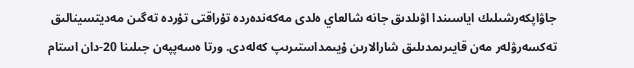جاۋاپكەرشىلىك اياسىندا اۋىلدىق جانە شالعاي ەلدى مەكەندەردە تۇراقتى تۇردە تەگىن مەديتسينالىق تەكسەرۋلەر مەن قايىرىمدىلىق شارالارىن ۇيىمداستىرىپ كەلەدى. ورتا ەسەپپەن جىلىنا 20-دان استام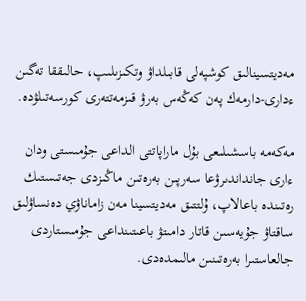مەديتسينالىق كوشپەلى قابىلداۋ وتكىزىلىپ، حالىققا تەگىن ءدارى-دارمەك پەن كەڭەس بەرۋ قىزمەتتەرى كورسەتىلۋدە.

مەكەمە باسشىلىعى بۇل ماراپاتتى الداعى جۇمىستى ودان ءارى جانداندىرۋعا سەرپىن بەرەتىن ماڭىزدى جەتىستىك رەتىندە باعالاپ، ۇلتتىق مەديتسينا مەن زاماناۋي دەنساۋلىق ساقتاۋ جۇيەسىن قاتار دامىتۋ باعىتىنداعى جۇمىستاردى جالعاستىرا بەرەتىنىن مالىمدەدى.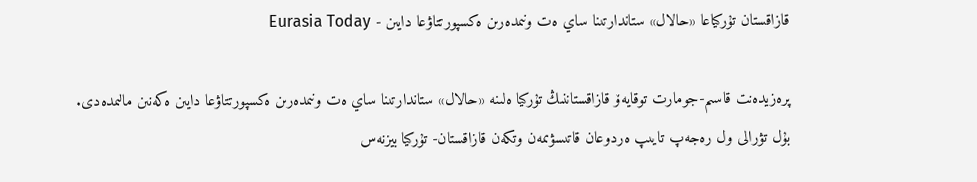قازاقستان تۇركياعا «حالال» ستاندارتىنا ساي ەت ونىمدەرىن ەكسپورتتاۋعا دايىن - Eurasia Today

پرەزيدەنت قاسىم-جومارت توقايەۆ قازاقستاننىڭ تۇركيا ەلىنە «حالال» ستاندارتىنا ساي ەت ونىمدەرىن ەكسپورتتاۋعا دايىن ەكەنىن مالىمدەدى. بۇل تۋرالى ول رەجەپ تايىپ ەردوعان قاتىسۋىمەن وتكەن قازاقستان- تۇركيا بيزنەس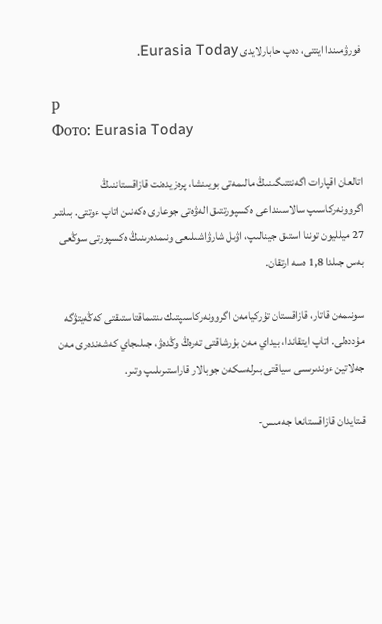فورۋمىندا ايتتى، دەپ حابارلايدى Eurasia Today.

р
Фото: Eurasia Today

اتالعان اقپارات اگەنتتىگىنىڭ مالىمەتى بويىنشا، پرەزيدەنت قازاقستاننىڭ اگروونەركاسىپ سالاسىنداعى ەكسپورتتىق الەۋەتى جوعارى ەكەنىن اتاپ ءوتتى. بىلتىر 27 ميلليون توننا استىق جينالىپ، اۋىل شارۋاشىلىعى ونىمدەرىنىڭ ەكسپورتى سوڭعى بەس جىلدا 1,8 ەسە ارتقان.

سونىمەن قاتار، قازاقستان تۇركيامەن اگروونەركاسىپتىك ىنتىماقتاستىقتى كەڭەيتۋگە مۇددەلى. اتاپ ايتقاندا، بيداي مەن بۇرشاقتى تەرەڭ وڭدەۋ، جىلىجاي كەشەندەرى مەن جەلاتين ءوندىرىسى سياقتى بىرلەسكەن جوبالار قاراستىرىلىپ وتىر.

قىتايدان قازاقستانعا جەمىس-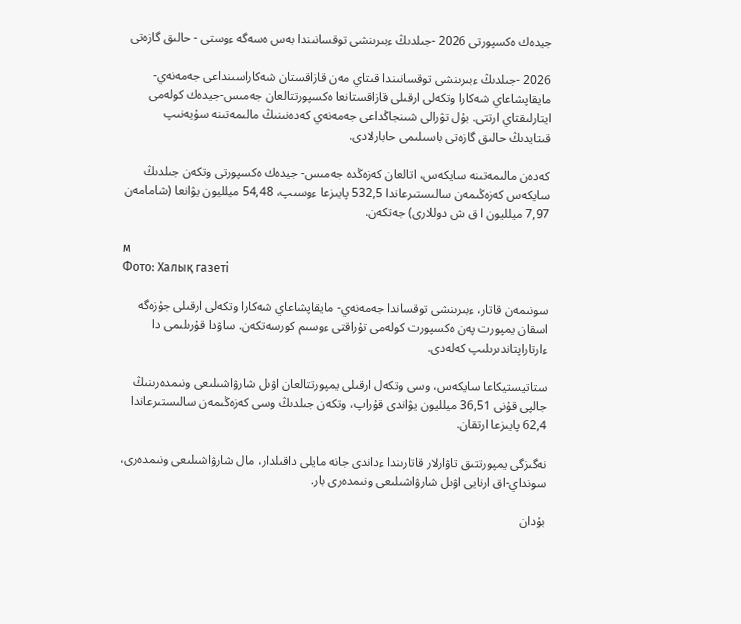جيدەك ەكسپورتى 2026 -جىلدىڭ ءبىرىنشى توقسانىندا بەس ەسەگە ءوستى - حالىق گازەتى

2026 -جىلدىڭ ءبىرىنشى توقسانىندا قىتاي مەن قازاقستان شەكاراسىنداعى جەمەنەي- مايقاپشاعاي شەكارا وتكەلى ارقىلى قازاقستانعا ەكسپورتتالعان جەمىس-جيدەك كولەمى ايتارلىقتاي ارتتى. بۇل تۋرالى شىنجاڭداعى جەمەنەي كەدەنىنىڭ مالىمەتىنە سۇيەنىپ قىتايدىڭ حالىق گازەتى باسىلىمى حابارلادى.

كەدەن مالىمەتىنە سايكەس، اتالعان كەزەڭدە جەمىس- جيدەك ەكسپورتى وتكەن جىلدىڭ سايكەس كەزەڭىمەن سالىستىرعاندا 532,5 پايىزعا ءوسىپ، 54,48 ميلليون يۋانعا (شامامەن 7,97 ميلليون ا ق ش دوللارى) جەتكەن.

м
Фото: Халық газеті

سونىمەن قاتار، ءبىرىنشى توقساندا جەمەنەي- مايقاپشاعاي شەكارا وتكەلى ارقىلى جۇزەگە اسقان يمپورت پەن ەكسپورت كولەمى تۇراقتى ءوسىم كورسەتكەن. ساۋدا قۇرىلىمى دا ءارتاراپتاندىرىلىپ كەلەدى.

ستاتيستيكاعا سايكەس، وسى وتكەل ارقىلى يمپورتتالعان اۋىل شارۋاشىلىعى ونىمدەرىنىڭ جالپى قۇنى 36,51 ميلليون يۋاندى قۇراپ، وتكەن جىلدىڭ وسى كەزەڭىمەن سالىستىرعاندا 62,4 پايىزعا ارتقان.

نەگىزگى يمپورتتىق تاۋارلار قاتارىندا ءداندى جانە مايلى داقىلدار، مال شارۋاشىلىعى ونىمدەرى، سونداي-اق ارنايى اۋىل شارۋاشىلىعى ونىمدەرى بار.

بۇدان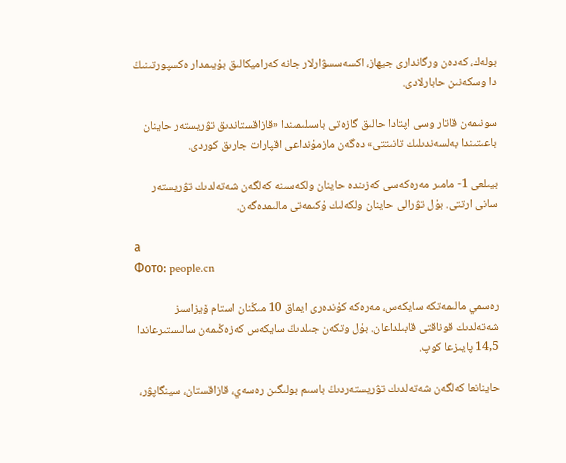بولەك، كەدەن ورگاندارى جيھاز، اكسەسسۋارلار جانە كەراميكالىق بۇيىمدار ەكسپورتىنىڭ دا وسكەنىن حابارلادى.

سونىمەن قاتار وسى اپتادا حالىق گازەتى باسىلىمىندا «قازاقستاندىق تۋريستەر حاينان باعىتىندا بەلسەندىلىك تانىتتى» دەگەن مازمۇنداعى اقپارات جارىق كوردى.

بيىلعى 1- مامىر مەرەكەسى كەزىندە حاينان ولكەسىنە كەلگەن شەتەلدىك تۋريستەر سانى ارتتى. بۇل تۋرالى حاينان ولكەلىك ۇكىمەتى مالىمدەگەن.

а
Фото: people.cn

رەسمي مالىمەتكە سايكەس، مەرەكە كۇندەرى ايماق 10 مىڭنان استام ۆيزاسىز شەتەلدىك قوناقتى قابىلداعان. بۇل وتكەن جىلدىڭ سايكەس كەزەڭىمەن سالىستىرعاندا 14,5 پايىزعا كوپ.

حاينانعا كەلگەن شەتەلدىك تۋريستەردىڭ باسىم بولىگىن رەسەي، قازاقستان، سينگاپۋر،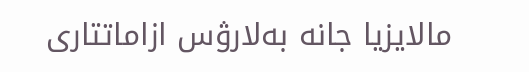مالايزيا جانە بەلارۋس ازاماتتارى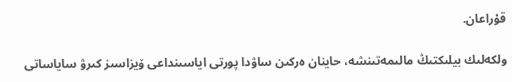قۇراعان.

ولكەلىك بيلىكتىڭ مالىمەتىنشە، حاينان ەركىن ساۋدا پورتى اياسىنداعى ۆيزاسىز كىرۋ ساياساتى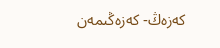كەزەڭ- كەزەڭىمەن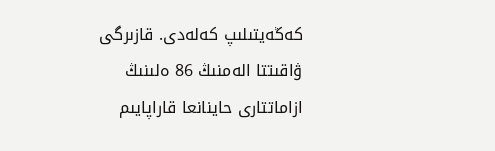كەڭەيتىلىپ كەلەدى. قازىرگى ۋاقىتتا الەمنىڭ 86 ەلىنىڭ ازاماتتارى حاينانعا قاراپايىم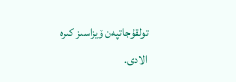تولقۇجاتپەن ۆيزاسىز كىرە الادى.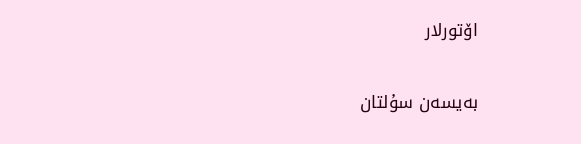اۆتورلار

بەيسەن سۇلتان